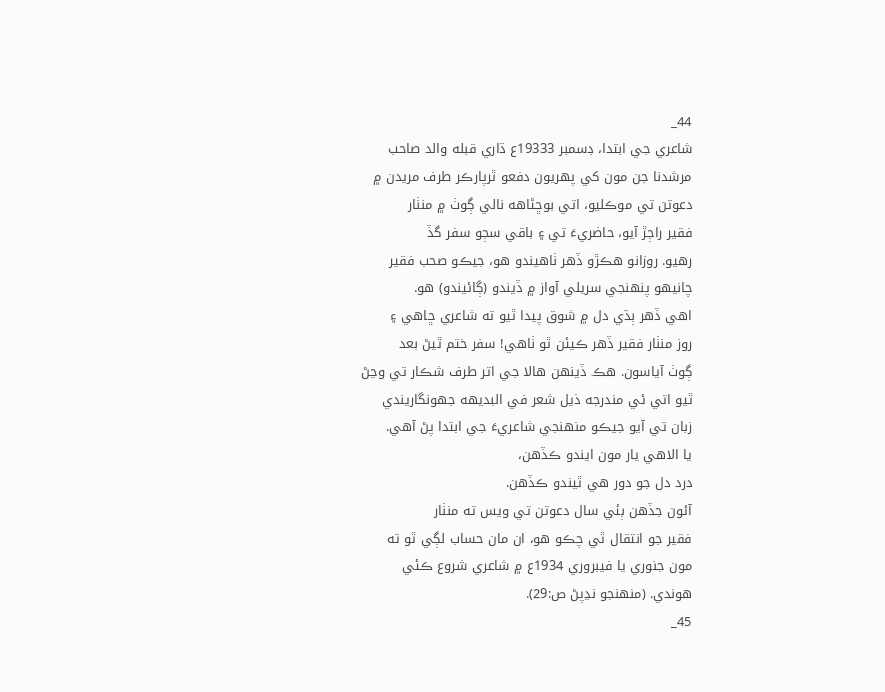44_
شاعري جي ابتدا، ڊسمبر 19333ع ڌاري قبله والد صاحب
مرشدنا جن مون کي پهريون دفعو ٿرپارڪر طرف مريدن ۾
دعوتن تي موڪليو، اتي بوڇڻاهه نالي ڳوٺ ۾ منٺار
فقير راڄڙ آيو، حاضريءَ تي ۽ باقي سڄو سفر گڏ
رهيو. روزانو هڪڙو ڏهر ٺاهيندو هو، جيڪو صحب فقير
چانيهو پنهنجي سريلي آواز ۾ ڏيندو (ڳائيندو) هو.
اهي ڏهر ٻڌي دل ۾ شوق پيدا ٿيو ته شاعري ڇاهي ۽
روز منٺار فقير ڏهر ڪيئن ٿو ٺاهي! سفر ختم ٿيڻ بعد
ڳوٺ آياسون. هڪ ڏينهن هالا جي اتر طرف شڪار تي وڃڻ
ٿيو اتي ئي مندرجه ذيل شعر في البديهه جهونگاريندي
زبان تي آيو جيڪو منهنجي شاعريءَ جي ابتدا پڻ آهي.
يا الاهي يار مون ايندو ڪڏهن،
درد دل جو دور هي ٿيندو ڪڏهن.
آئون جڏهن ٻئي سال دعوتن تي ويس ته منٺار
فقير جو انتقال ٿي چڪو هو، ان مان حساب لڳي ٿو ته
مون جنوري يا فيبروري 1934ع ۾ شاعري شروع ڪئي
هوندي. (منهنجو نڍپڻ ص:29).
45_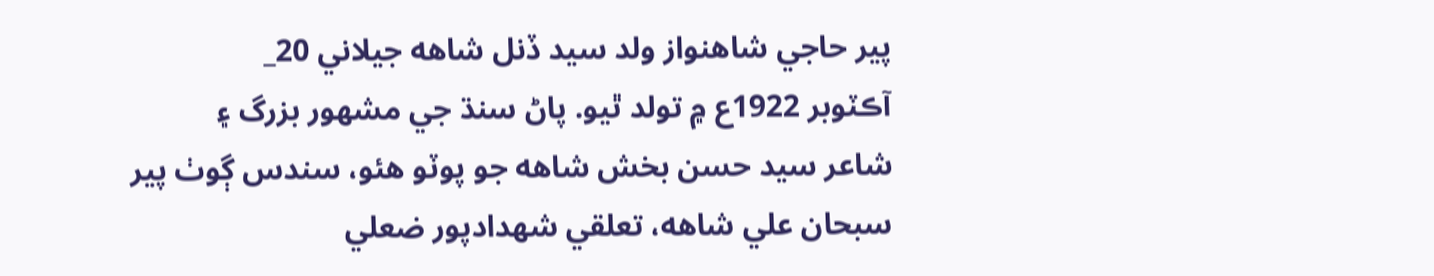پير حاجي شاهنواز ولد سيد ڏنل شاهه جيلاني 20_
آڪٽوبر 1922ع ۾ تولد ٿيو. پاڻ سنڌ جي مشهور بزرگ ۽
شاعر سيد حسن بخش شاهه جو پوٽو هئو، سندس ڳوٺ پير
سبحان علي شاهه، تعلقي شهدادپور ضعلي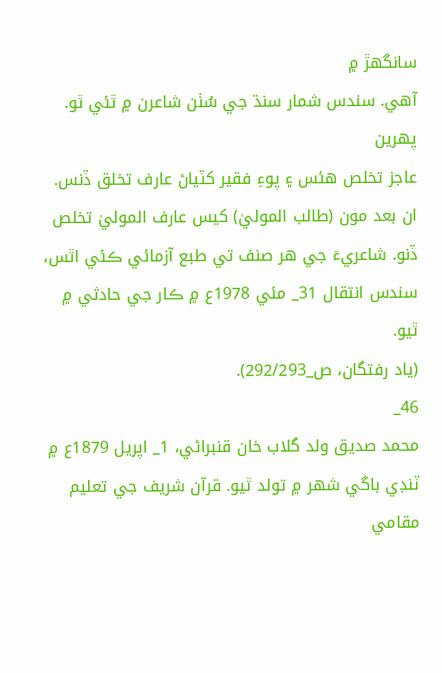سانگهڙ ۾
آهي. سندس شمار سنڌ جي سُٺن شاعرن ۾ ٿئي ٿو. پهرين
عاجز تخلص هئس ۽ پوءِ فقير کٽياڻ عارف تخلق ڏنس.
ان بعد مون (طالب الموليٰ) کيس عارف الموليٰ تخلص
ڏنو. شاعريءَ جي هر صنف تي طبع آزمائي ڪئي اٿس،
سندس انتقال 31_ مئي 1978ع ۾ ڪار جي حادثي ۾ ٿيو.
(ياد رفتگان، ص_292/293).
46_
محمد صديق ولد گلاب خان قنبراڻي، 1_ اپريل 1879ع ۾
ٽنڊي باگي شهر ۾ تولد ٿيو. قرآن شريف جي تعليم
مقامي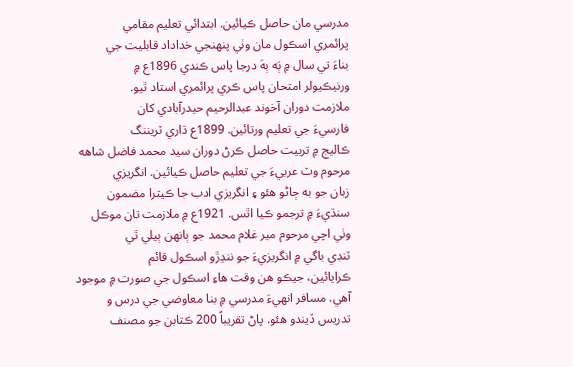مدرسي مان حاصل ڪيائين. ابتدائي تعليم مقامي
پرائمري اسڪول مان وٺي پنهنجي خداداد قابليت جي
بناءَ تي سال ۾ ٻَه ٻهَ درجا پاس ڪندي 1896ع ۾
ورنيڪيولر امتحان پاس ڪري پرائمري استاد ٿيو.
ملازمت دوران آخوند عبدالرحيم حيدرآبادي کان
فارسيءَ جي تعليم ورتائين. 1899ع ڌاري ٽريننگ
ڪاليج ۾ تربيت حاصل ڪرڻ دوران سيد محمد فاضل شاهه
مرحوم وٽ عربيءَ جي تعليم حاصل ڪيائين. انگريزي
زبان جو به ڄاڻو هئو ۽ انگريزي ادب جا ڪيترا مضمون
سنڌيءَ ۾ ترجمو ڪيا اٿس. 1921ع ۾ ملازمت تان موڪل
وٺي اچي مرحوم مير غلام محمد جو ٻانهن ٻيلي ٿي
ٽنڊي باگي ۾ انگريزيءَ جو ننڍڙو اسڪول قائم
ڪرايائين، جيڪو هن وقت هاءِ اسڪول جي صورت ۾ موجود
آهي. مسافر انهيءَ مدرسي ۾ بنا معاوضي جي درس و
تدريس ڏيندو هئو. پاڻ تقريباً 200 ڪتابن جو مصنف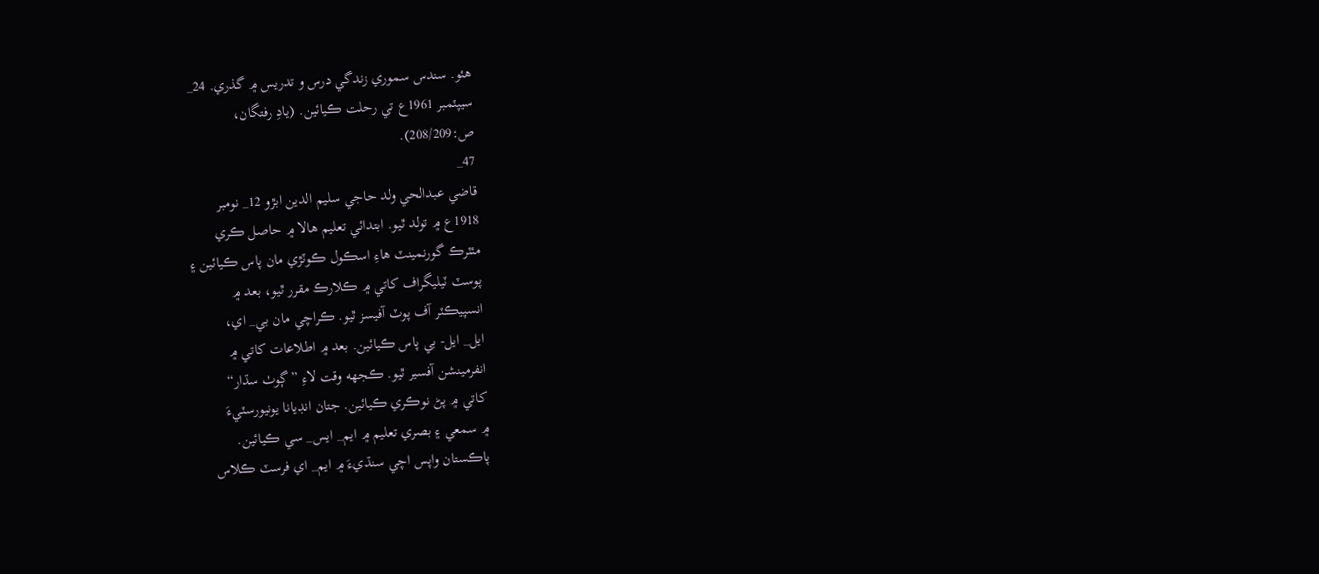هئو. سندس سموري زندگي درس و تدريس ۾ گذري. 24_
سيپٽمبر 1961ع تي رحلت ڪيائين. (يادِ رفتگان،
ص:208/209).
47_
قاضي عبدالحي ولد حاجي سليم الدين ابڙو 12_ نومبر
1918ع ۾ تولد ٿيو. ابتدائي تعليم هالا ۾ حاصل ڪري
مئٽرڪ گورنمينٽ هاءِ اسڪول ڪوٽڙي مان پاس ڪيائين ۽
پوسٽ ٽيليگراف کاتي ۾ ڪلارڪ مقرر ٿيو، بعد ۾
انسپيڪٽر آف پوٽ آفيسز ٿيو. ڪراچي مان بي_ اي،
ايل_ ايل- بي پاس ڪيائين. بعد ۾ اطلاعات کاتي ۾
انفرمينشن آفسير ٿيو. ڪجهه وقت لاءِ ”ڳوٺ سڌار“
کاتي ۾ پڻ نوڪري ڪيائين. جتان انڊيانا يونيورسٽيءَ
۾ سمعي ۽ بصري تعليم ۾ ايم_ ايس_ سي ڪيائين.
پاڪستان واپس اچي سنڌيءَ ۾ ايم_ اي فرسٽ ڪلاس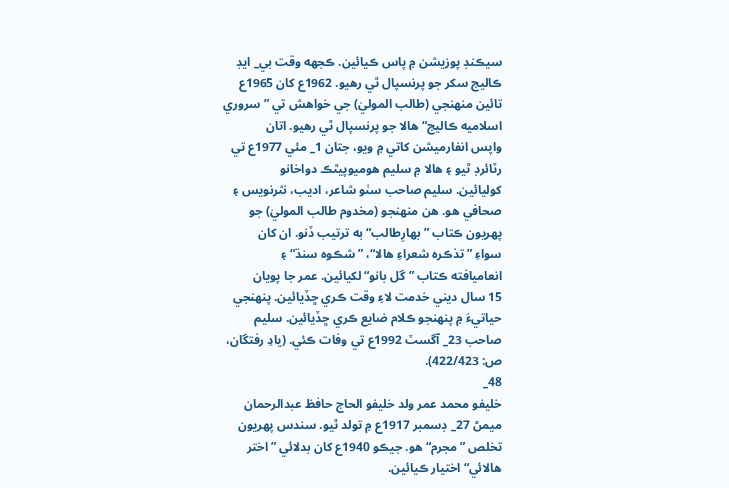سيڪنڊ پوزيشن ۾ پاس ڪيائين. ڪجهه وقت بي_ ايڊ
ڪاليج سکر جو پرنسپال ٿي رهيو. 1962ع کان 1965ع
تائين منهنجي (طالب الموليٰ) جي خواهش تي ”سروري
اسلاميه ڪاليج“ هالا جو پرنسپال ٿي رهيو. اتان
واپس انفارميشن کاتي ۾ ويو، جتان 1_ مئي 1977ع تي
رٽائرڊ ٿيو ۽ هالا ۾ سليم هوميوپيٿڪ دواخانو
کوليائين. سليم صاحب سٺو شاعر، اديب، نثرنويس ۽
صحافي هو. هن منهنجو (مخدوم طالب الموليٰ) جو
پهريون ڪتاب ”بهارِطالب“ به ترتيب ڏنو. ان کان
سواءِ ”تذڪره شعراءِ هالا“، ”شڪوه سنڌ“ ۽
انعاميافته ڪتاب ”گل بانو“ لکيائين. عمر جا پويان
15 سال ديني خدمت لاءِ وقت ڪري ڇڏيائين. پنهنجي
حياتيءَ ۾ پنهنجو ڪلام ضايع ڪري ڇڏيائين. سليم
صاحب 23_ آگسٽ 1992ع تي وفات ڪئي. (يادِ رفتگان،
ص: 422/423).
48_
خليفو محمد عمر ولد خليفو الحاج حافظ عبدالرحمان
ميمڻ 27_ ڊسمبر 1917ع ۾ تولد ٿيو. سندس پهريون
تخلص ”مجرم“ هو. جيڪو 1940ع کان بدلائي ”اختر
هالائي“ اختيار ڪيائين.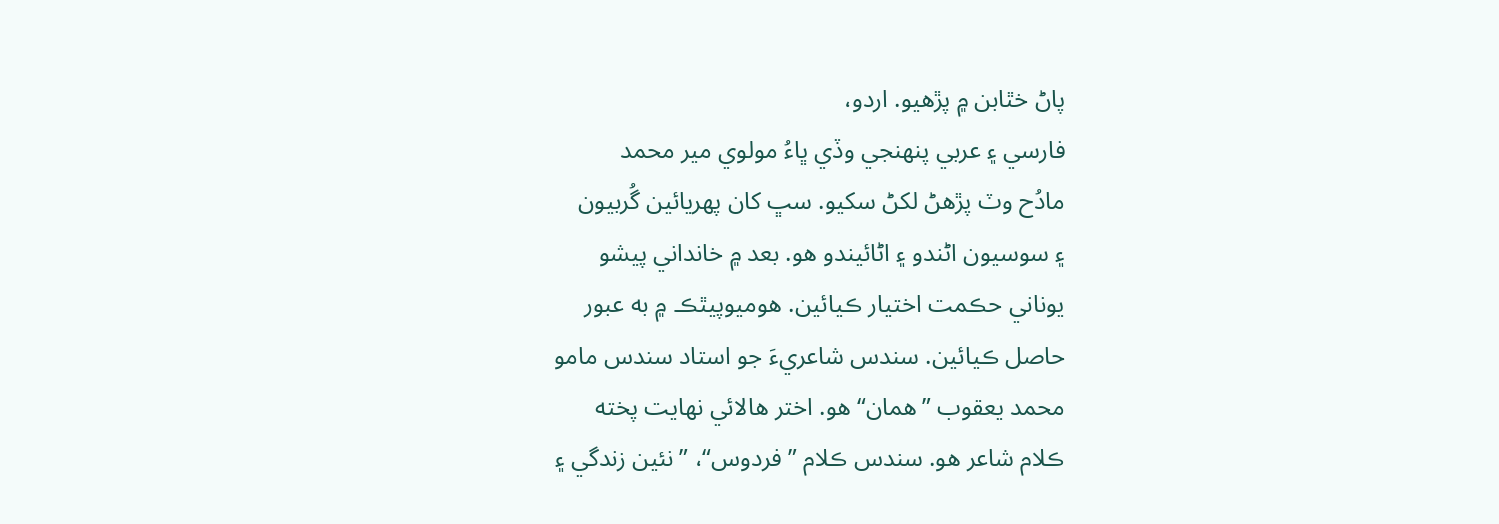پاڻ خٿابن ۾ پڙهيو. اردو،
فارسي ۽ عربي پنهنجي وڏي ڀاءُ مولوي مير محمد
مادُح وٽ پڙهڻ لکڻ سکيو. سڀ کان پهريائين گُربيون
۽ سوسيون اڻندو ۽ اڻائيندو هو. بعد ۾ خانداني پيشو
يوناني حڪمت اختيار ڪيائين. هوميوپيٿڪ ۾ به عبور
حاصل ڪيائين. سندس شاعريءَ جو استاد سندس مامو
محمد يعقوب ”همان“ هو. اختر هالائي نهايت پخته
ڪلام شاعر هو. سندس ڪلام ”فردوس“، ”نئين زندگي ۽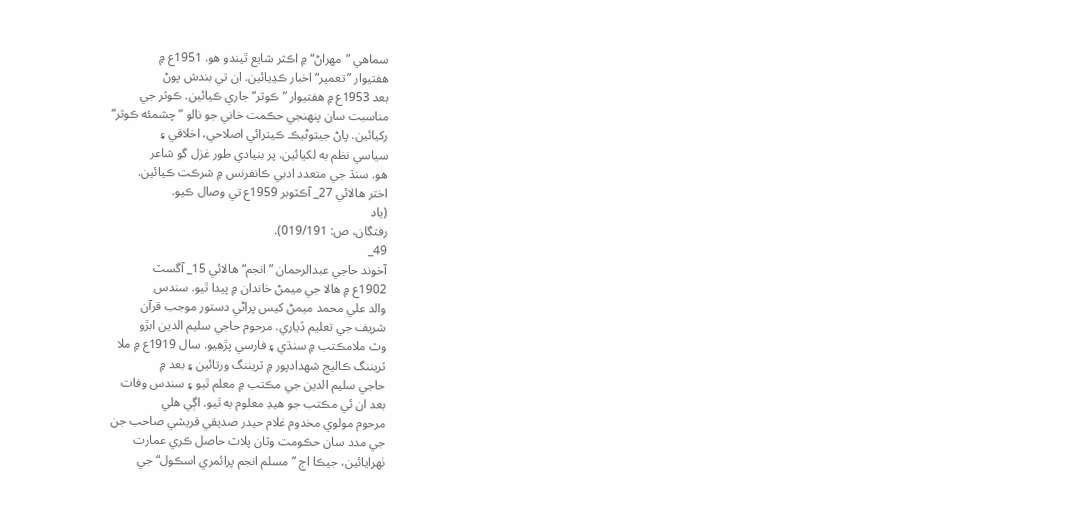سماهي ”مهراڻ“ ۾ اڪثر شايع ٿيندو هو. 1951ع ۾
هفتيوار ”تعمير“ اخبار ڪڍيائين. ان تي بندش پوڻ
بعد 1953ع ۾ هفتيوار ”ڪوثر“ جاري ڪيائين. ڪوثر جي
مناسبت سان پنهنجي حڪمت خاني جو نالو ”چشمئه ڪوثر“
رکيائين. پاڻ جيتوڻيڪ ڪيترائي اصلاحي، اخلاقي ۽
سياسي نظم به لکيائين. پر بنيادي طور غزل گو شاعر
هو. سنڌ جي متعدد ادبي ڪانفرنس ۾ شرڪت ڪيائين.
اختر هالائي 27_ آڪٽوبر 1959ع تي وصال ڪيو.
(ياد
رفتگان، ص: 019/191).
49_
آخوند حاجي عبدالرحمان ”انجم“ هالائي 15_ آگسٽ
1902ع ۾ هالا جي ميمڻ خاندان ۾ پيدا ٿيو. سندس
والد علي محمد ميمڻ کيس پراڻي دستور موجب قرآن
شريف جي تعليم ڏياري. مرحوم حاجي سليم الدين ابڙو
وٽ ملامڪتب ۾ سنڌي ۽ فارسي پڙهيو. سال 1919ع ۾ ملا
ٽريننگ ڪاليج شهدادپور ۾ ٽريننگ ورتائين ۽ بعد ۾
حاجي سليم الدين جي مڪتب ۾ معلم ٿيو ۽ سندس وفات
بعد ان ئي مڪتب جو هيڊ معلوم به ٿيو. اڳي هلي
مرحوم مولوي مخدوم غلام حيدر صديقي قريشي صاحب جن
جي مدد سان حڪومت وٽان پلاٽ حاصل ڪري عمارت
ٺهرايائين، جيڪا اڄ ”مسلم انجم پرائمري اسڪول“ جي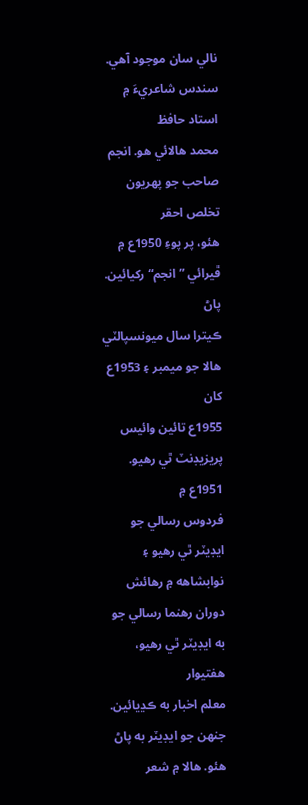نالي سان موجود آهي. سندس شاعريءَ ۾ استاد حافظ
محمد هالائي هو. انجم صاحب جو پهريون تخلص احقر
هئو، پر پوءِ 1950ع ۾ ڦيرائي ”انجم“ رکيائين. پاڻ
ڪيترا سال ميونسپالٽي هالا جو ميمبر ۽ 1953ع کان
1955ع تائين وائيس پريزيڊنٽ ٿي رهيو. 1951ع ۾
فردوس رسالي جو ايڊيٽر ٿي رهيو ۽ نوابشاهه ۾ رهائش
دوران رهنما رسالي جو به ايڊيٽر ٿي رهيو، هفتيوار
معلم اخبار به ڪڍيائين. جنهن جو ايڊيٽر به پاڻ
هئو. هالا ۾ شعر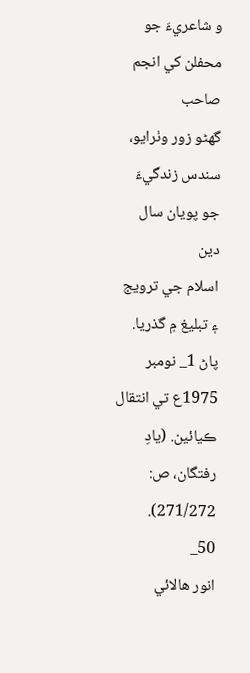و شاعريءَ جو محفلن کي انجم صاحب
گهڻو زور وٺرايو، سندس زندگيءَ جو پويان سال دين
اسلام جي ترويج ۽ تبليغ ۾ گذريا. پاڻ 1_ نومبر
1975ع تي انتقال ڪيائين. (يادِ رفتگان، ص:
271/272).
50_
انور هالائي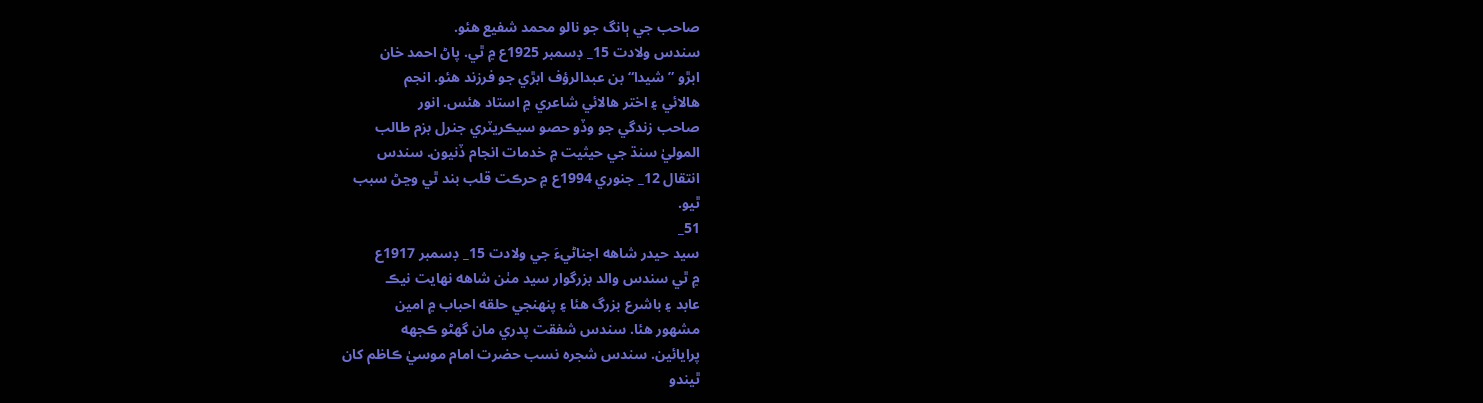صاحب جي ٻانگ جو نالو محمد شفيع هئو.
سندس ولادت 15_ ڊسمبر 1925ع ۾ ٿي. پاڻ احمد خان
ابڙو ”شيدا“ بن عبدالرؤف ابڙي جو فرزند هئو. انجم
هالائي ۽ اختر هالائي شاعري ۾ استاد هئس. انور
صاحب زندگي جو وڏو حصو سيڪريٽري جنرل بزم طالب
الموليٰ سنڌ جي حيثيت ۾ خدمات انجام ڏنيون. سندس
انتقال 12_ جنوري 1994ع ۾ حرڪت قلب بند ٿي وڃڻ سبب
ٿيو.
51_
سيد حيدر شاهه اجناڻيءَ جي ولادت 15_ ڊسمبر 1917ع
۾ ٿي سندس والد بزرگوار سيد مٺن شاهه نهايت نيڪ
عابد ۽ باشرع بزرگ هئا ۽ پنهنجي حلقه احباب ۾ امين
مشهور هئا. سندس شفقت پدري مان گهڻو ڪجهه
پرايائين. سندس شجره نسب حضرت امام موسيٰ ڪاظم کان
ٿيندو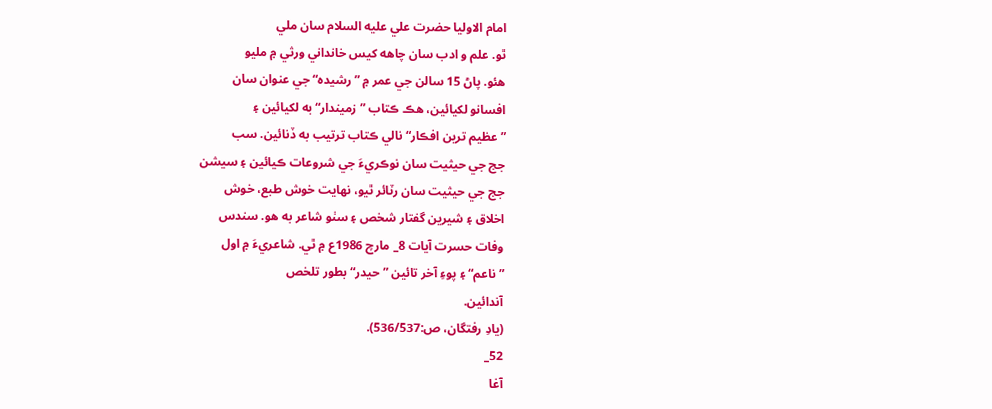امام الاوليا حضرت علي عليه السلام سان ملي
ٿو. علم و ادب سان چاهه کيس خانداني ورثي ۾ مليو
هئو. پاڻ 15 سالن جي عمر ۾ ”رشيده“ جي عنوان سان
افسانو لکيائين، هڪ ڪتاب ”زميندار“ به لکيائين ۽
”عظيم ترين افڪار“ نالي ڪتاب ترتيب به ڏنائين. سب
جج جي حيثيت سان نوڪريءَ جي شروعات ڪيائين ۽ سيشن
جج جي حيثيت سان رٽائر ٿيو، نهايت خوش طبع، خوش
اخلاق ۽ شيرين گفتار شخص ۽ سٺو شاعر به هو. سندس
وفات حسرت آيات 8_ مارچ 1986ع ۾ ٿي. شاعريءَ ۾ اول
”ناعم“ ۽ پوءِ آخر تائين ”حيدر“ بطور تلخص
آندائين.
(يادِ رفتگان، ص:536/537).
52_
آغا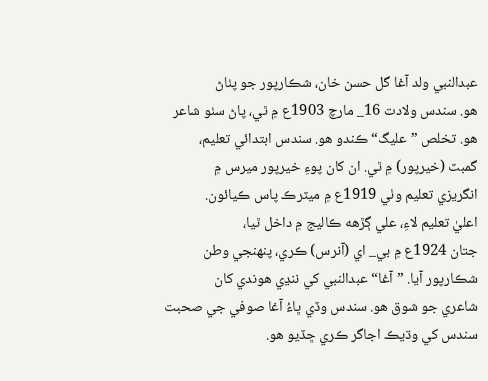عبدالنبي ولد آغا گل حسن خان، شڪارپور جو پٺاڻ
هو. سندس ولادت 16_ مارچ 1903ع ۾ ٿي، پاڻ سٺو شاعر
هو. تخلص ”عليگ“ ڪندو هو. سندس ابتدائي تعليم،
گمبٽ (خيرپور) ۾ ٿي. ان کان پوءِ خيرپور ميرس ۾
انگريزي تعليم وٺي 1919ع ۾ ميٽرڪ پاس ڪيائون.
اعليٰ تعليم لاءِ، علي ڳڙهه ڪاليج ۾ داخل ٿيا،
جتان 1924ع ۾ بي_ اي (آنرس) ڪري، پنهنجي وطن
شڪارپور آيا. ”آغا“ عبدالنبي کي ننڍي هوندي کان
شاعري جو شوق هو. سندس وڏي ڀاءُ آغا صوفي جي صحبت
سندس کي وڌيڪ اجاگر ڪري ڇڏيو هو.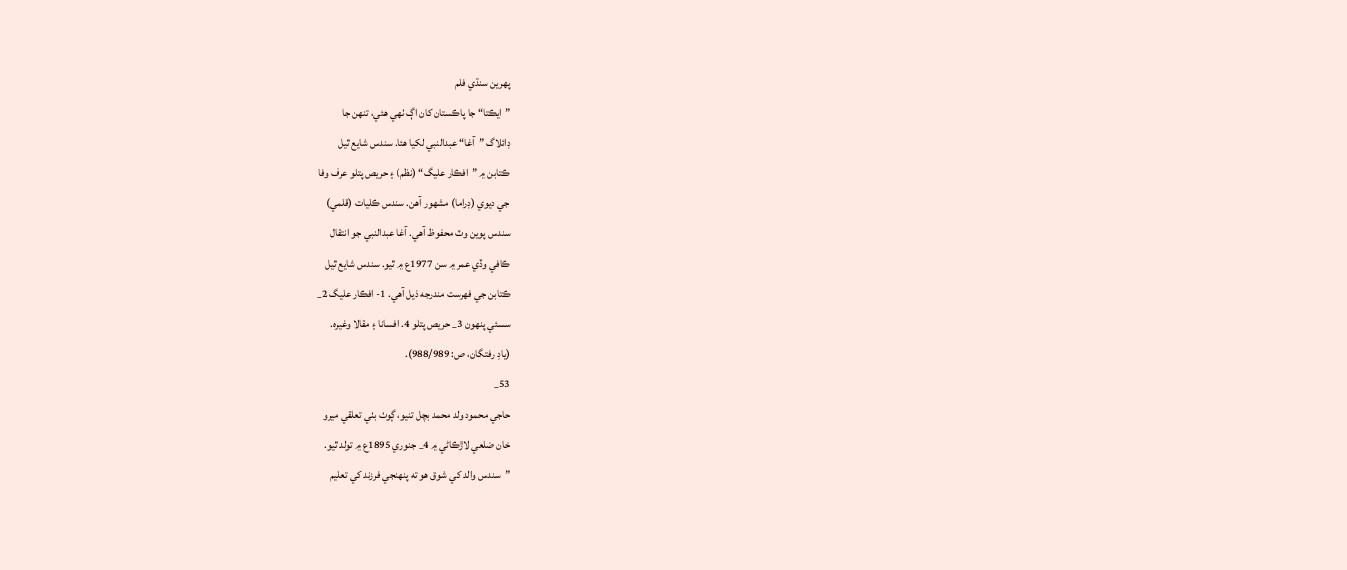پهرين سنڌي فلم
”ايڪتا“ جا پاڪستان کان اڳ ٺهي هئي، تنهن جا
ڊائلاگ ”آغا“ عبدالنبي لکيا هئا. سندس شايع ٿيل
ڪتابن ۾ ”افڪار عليگ“ (نظم) ۽ حريص پتلو عرف وفا
جي ديوي (ڊراما) مشهور آهن. سندس ڪليات (قلمي)
سندس پوين وٽ محفوظ آهي. آغا عبدالنبي جو انتقال
ڪافي وڏي عمر ۾ سن 1977ع ۾ ٿيو. سندس شايع ٿيل
ڪتابن جي فهرست مندرجه ذيل آهي. 1- افڪار عليگ 2_
سسئي پنهون 3_ حريص پتلو 4. افسانا ۽ مقالا وغيره.
(يادِ رفتگان، ص: 988/989).
53_
حاجي محمود ولد محمد بچل تنيو، ڳوٺ بٺي تعلقي ميرو
خان ضلعي لاڙڪاڻي ۾ 4_ جنوري 1895ع ۾ تولد ٿيو.
”سندس والد کي شوق هو ته پنهنجي فرزند کي تعليم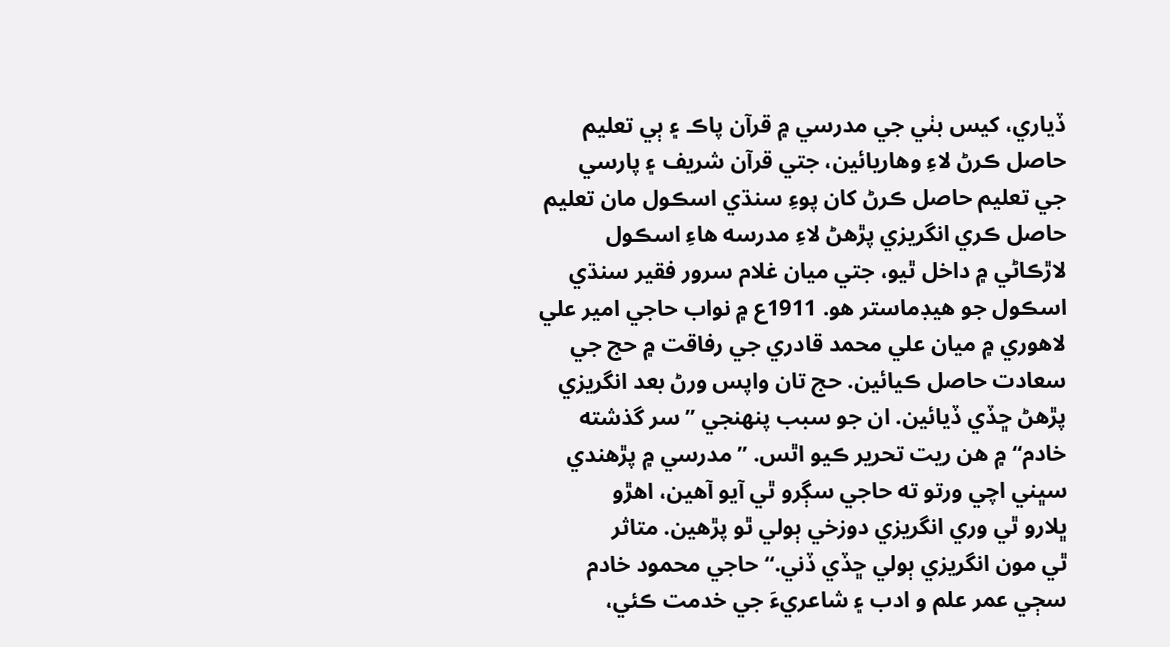ڏياري، کيس بٺي جي مدرسي ۾ قرآن پاڪ ۽ ٻي تعليم
حاصل ڪرڻ لاءِ وهاريائين، جتي قرآن شريف ۽ پارسي
جي تعليم حاصل ڪرڻ کان پوءِ سنڌي اسڪول مان تعليم
حاصل ڪري انگريزي پڙهڻ لاءِ مدرسه هاءِ اسڪول
لاڙڪاڻي ۾ داخل ٿيو، جتي ميان غلام سرور فقير سنڌي
اسڪول جو هيڊماستر هو. 1911ع ۾ نواب حاجي امير علي
لاهوري ۾ ميان علي محمد قادري جي رفاقت ۾ حج جي
سعادت حاصل ڪيائين. حج تان واپس ورڻ بعد انگريزي
پڙهڻ ڇڏي ڏيائين. ان جو سبب پنهنجي ”سر گذشته
خادم“ ۾ هن ريت تحرير ڪيو اٿس. ”مدرسي ۾ پڙهندي
سڀني اچي ورتو ته حاجي سڳرو ٿي آيو آهين، اهڙو
ڀلارو ٿي وري انگريزي دوزخي ٻولي ٿو پڙهين. متاثر
ٿي مون انگريزي ٻولي ڇڏي ڏني.“ حاجي محمود خادم
سڄي عمر علم و ادب ۽ شاعريءَ جي خدمت ڪئي،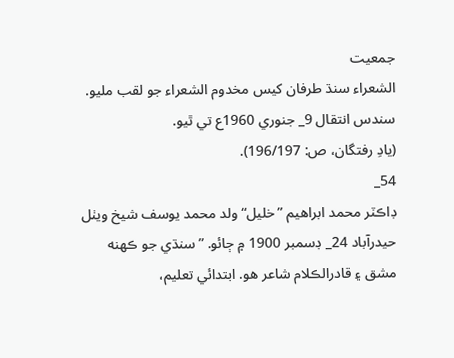جمعيت
الشعراء سنڌ طرفان کيس مخدوم الشعراء جو لقب مليو.
سندس انتقال 9_ جنوري 1960ع تي ٿيو.
(يادِ رفتگان، ص: 196/197).
54_
ڊاڪٽر محمد ابراهيم ”خليل“ ولد محمد يوسف شيخ ويٺل
حيدرآباد 24_ ڊسمبر 1900 ۾ ڄائو. ”سنڌي جو ڪهنه
مشق ۽ قادرالڪلام شاعر هو. ابتدائي تعليم،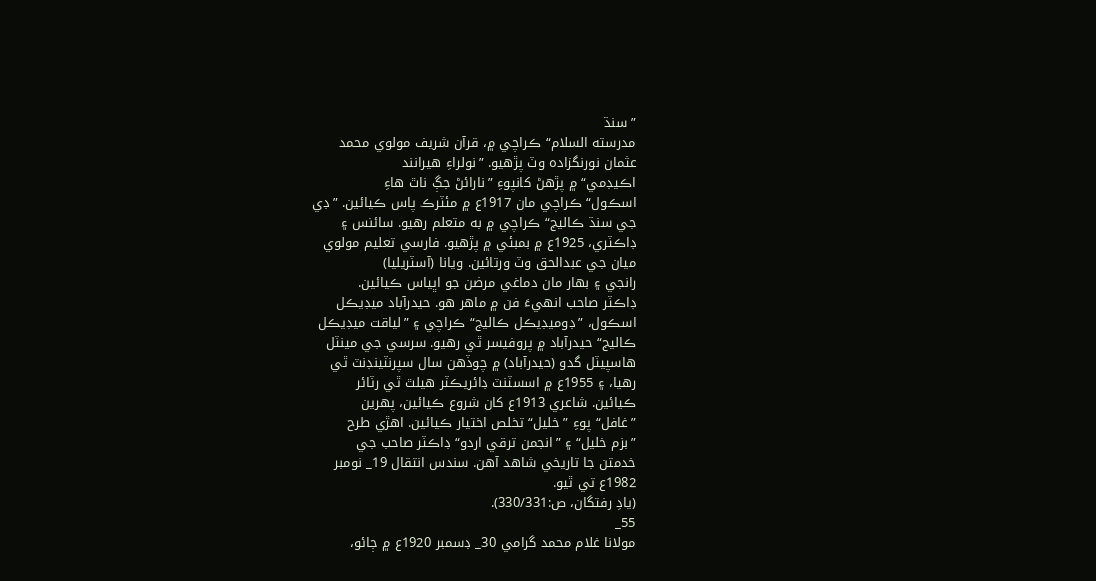”سنڌ
مدرسته السلام“ ڪراچي ۾، قرآن شريف مولوي محمد
عثمان نورنگزاده وٽ پڙهيو. ”نولراءِ هيرانند
اڪيڊمي“ ۾ پڙهڻ کانپوءِ ”نارائڻ جڳ ناٿ هاءِ
اسڪول“ ڪراچي مان 1917ع ۾ مئٽرڪ پاس ڪيائين. ”ڊي
جي سنڌ ڪاليج“ ڪراچي ۾ به متعلم رهيو. سائنس ۽
ڊاڪٽري، 1925ع ۾ بمبئي ۾ پڙهيو. فارسي تعليم مولوي
ميان جي عبدالحق وٽ ورتائين. ويانا (آسٽريليا)
رانجي ۽ بهار مان دماغي مرضن جو اڀياس ڪيائين.
ڊاڪٽر صاحب انهيءَ فن ۾ ماهر هو. حيدرآباد ميڊيڪل
اسڪول، ”ڊوميڊيڪل ڪاليج“ ڪراچي ۽ ”لياقت ميڊيڪل
ڪاليج“ حيدرآباد ۾ پروفيسر ٿي رهيو. سرسي جي مينٽل
هاسپيٽل گدو (حيدرآباد) ۾ چوڏهن سال سپرنٽينڊنٽ ٿي
رهيا، ۽ 1955ع ۾ اسسٽنٽ ڊائريڪٽر هيلٿ ٿي رٽائر
ڪيائين. شاعري 1913ع کان شروع ڪيائين، پهرين
”غافل“ پوءِ ”خليل“ تخلص اختيار ڪيائين. اهڙي طرح
”بزم خليل“ ۽ ”انجمن ترقي اردو“ ڊاڪٽر صاحب جي
خدمتن جا تاريخي شاهد آهن. سندس انتقال 19_ نومبر
1982ع تي ٿيو.
(يادِ رفتگان، ص:330/331).
55_
مولانا غلام محمد گرامي 30_ ڊسمبر 1920ع ۾ ڄائو،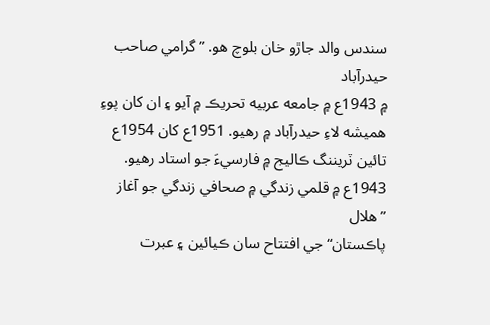سندس والد جاڙو خان بلوچ هو. ”گرامي صاحب حيدرآباد
۾ 1943ع ۾ جامعه عربيه تحريڪ ۾ آيو ۽ ان کان پوءِ
هميشه لاءِ حيدرآباد ۾ رهيو. 1951ع کان 1954ع
تائين ٽريننگ ڪاليج ۾ فارسيءَ جو استاد رهيو.
1943ع ۾ قلمي زندگي ۾ صحافي زندگي جو آغاز ”هلال
پاڪستان“ جي افتتاح سان ڪيائين ۽ عبرت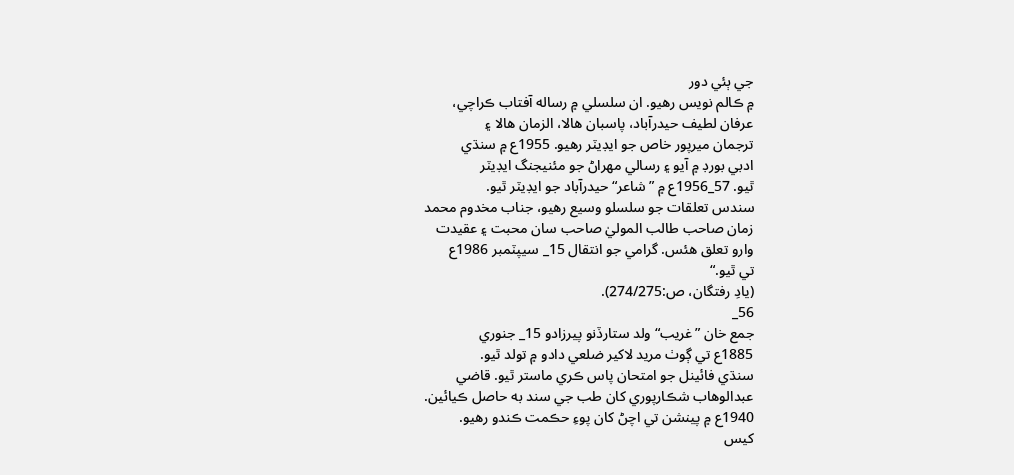جي ٻئي دور
۾ ڪالم نويس رهيو. ان سلسلي ۾ رساله آفتاب ڪراچي،
عرفان لطيف حيدرآباد، پاسبان هالا، الزمان هالا ۽
ترجمان ميرپور خاص جو ايڊيٽر رهيو. 1955ع ۾ سنڌي
ادبي بورڊ ۾ آيو ۽ رسالي مهراڻ جو مئنيجنگ ايڊيٽر
ٿيو. 57_1956ع ۾ ”شاعر“ حيدرآباد جو ايڊيٽر ٿيو.
سندس تعلقات جو سلسلو وسيع رهيو، جناب مخدوم محمد
زمان صاحب طالب الموليٰ صاحب سان محبت ۽ عقيدت
وارو تعلق هئس. گرامي جو انتقال 15_ سيپٽمبر 1986ع
تي ٿيو.“
(يادِ رفتگان، ص:274/275).
56_
جمع خان ”غريب“ ولد ستارڏنو پيرزادو 15_ جنوري
1885ع تي ڳوٺ مريد لاکير ضلعي دادو ۾ تولد ٿيو.
سنڌي فائينل جو امتحان پاس ڪري ماستر ٿيو. قاضي
عبدالوهاب شڪارپوري کان طب جي سند به حاصل ڪيائين.
1940ع ۾ پينشن تي اچڻ کان پوءِ حڪمت ڪندو رهيو.
کيس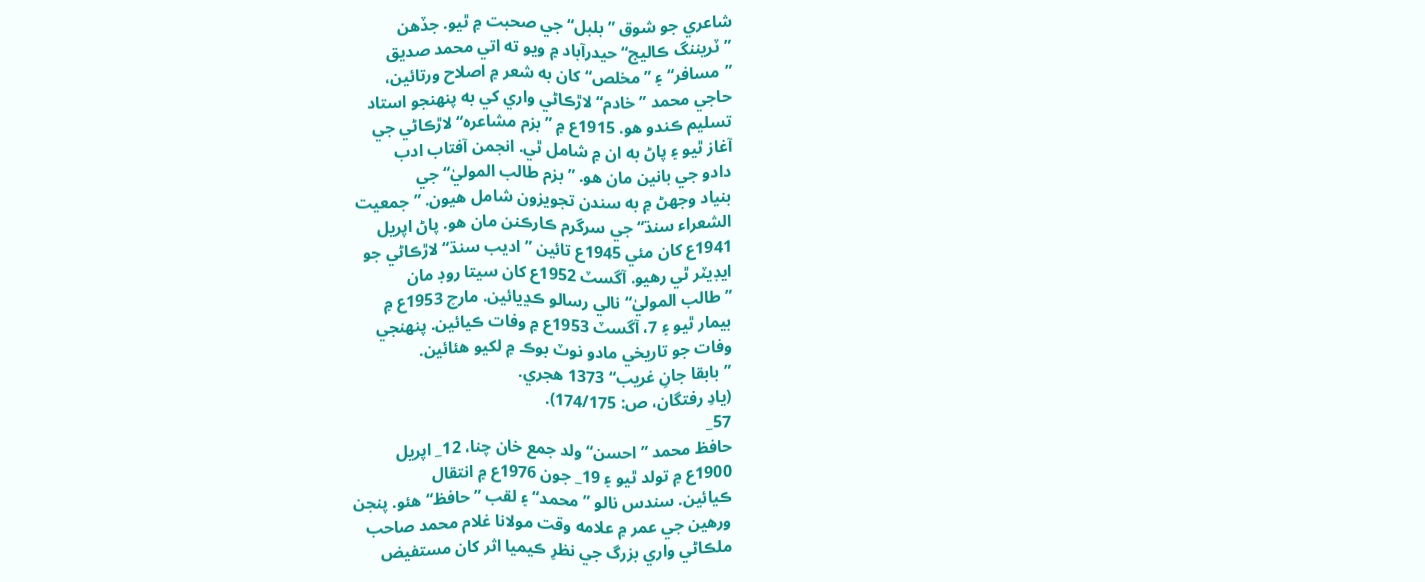شاعري جو شوق ”بلبل“ جي صحبت ۾ ٿيو. جڏهن
”ٽريننگ ڪاليج“ حيدرآباد ۾ ويو ته اتي محمد صديق
”مسافر“ ۽ ”مخلص“ کان به شعر ۾ اصلاح ورتائين،
حاجي محمد ”خادم“ لاڙڪاڻي واري کي به پنهنجو استاد
تسليم ڪندو هو. 1915ع ۾ ”بزم مشاعره“ لاڙڪاڻي جي
آغاز ٿيو ۽ پاڻ به ان ۾ شامل ٿي. انجمن آفتاب ادب
دادو جي بانين مان هو. ”بزم طالب الموليٰ“ جي
بنياد وجهڻ ۾ به سندن تجويزون شامل هيون. ”جمعيت
الشعراء سنڌ“ جي سرگرم ڪارڪنن مان هو. پاڻ اپريل
1941ع کان مئي 1945ع تائين ”اديب سنڌ“ لاڙڪاڻي جو
ايڊيٽر ٿي رهيو. آگسٽ 1952ع کان سيتا روڊ مان
”طالب الموليٰ“ نالي رسالو ڪڍيائين. مارچ 1953ع ۾
بيمار ٿيو ۽ 7، آگسٽ 1953ع ۾ وفات ڪيائين. پنهنجي
وفات جو تاريخي مادو نوٽ بوڪ ۾ لکيو هئائين.
”بابقا جانِ غريب“ 1373 هجري.
(يادِ رفتگان، ص: 174/175).
57_
حافظ محمد ”احسن“ ولد جمع خان چنا، 12_ اپريل
1900ع ۾ تولد ٿيو ۽ 19_ جون 1976ع ۾ انتقال
ڪيائين. سندس نالو ”محمد“ ۽ لقب ”حافظ“ هئو. پنجن
ورهين جي عمر ۾ علامه وقت مولانا غلام محمد صاحب
ملڪاڻي واري بزرگ جي نظرِ ڪيميا اثر کان مستفيض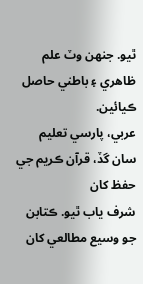ٿيو. جنهن وٽ علم ظاهري ۽ باطني حاصل ڪيائين.
عربي، پارسي تعليم سان گڏ، قرآن ڪريم جي حفظ کان
شرف ياب ٿيو. ڪتابن جو وسيع مطالعي کان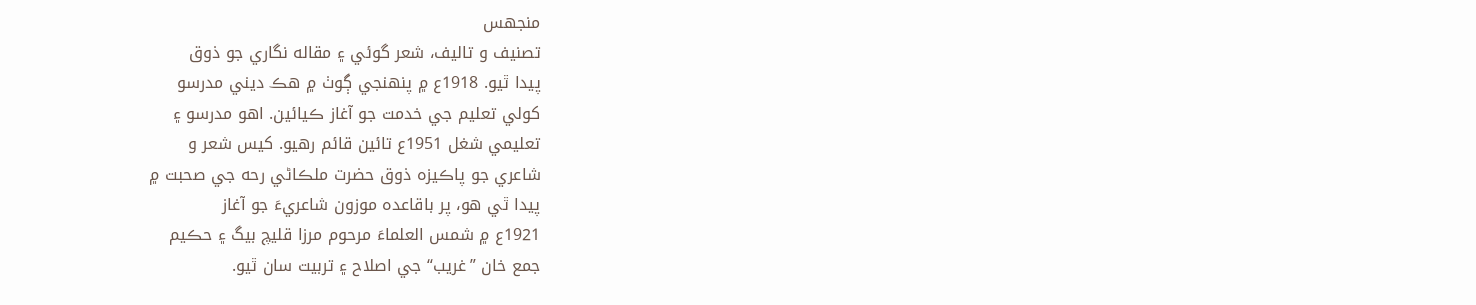منجهس
تصنيف و تاليف، شعر گوئي ۽ مقاله نگاري جو ذوق
پيدا ٿيو. 1918ع ۾ پنهنجي ڳوٺ ۾ هڪ ديني مدرسو
کولي تعليم جي خدمت جو آغاز ڪيائين. اهو مدرسو ۽
تعليمي شغل 1951ع تائين قائم رهيو. کيس شعر و
شاعري جو پاڪيزه ذوق حضرت ملڪاڻي رحه جي صحبت ۾
پيدا ٿي هو، پر باقاعده موزون شاعريءَ جو آغاز
1921ع ۾ شمس العلماءَ مرحوم مرزا قليچ بيگ ۽ حڪيم
جمع خان ”غريب“ جي اصلاح ۽ تربيت سان ٿيو.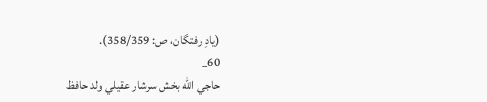(يادِ رفتگان، ص: 358/359).
60_
حاجي الله بخش سرشار عقيلي ولد حافظ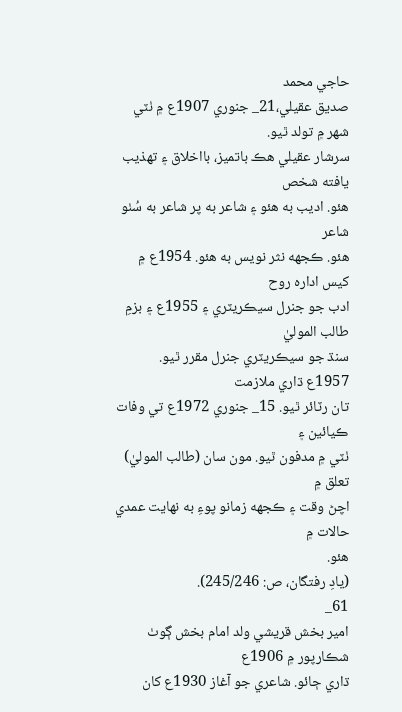حاجي محمد
صديق عقيلي،21_ جنوري 1907ع ۾ ٺٽي شهر ۾ تولد ٿيو.
سرشار عقيلي هڪ باتميز، بااخلاق ۽ تهذيب يافته شخص
هئو. اديب به هئو ۽ شاعر به پر شاعر به سُٺو شاعر
هئو. ڪجهه نثر نويس به هئو. 1954ع ۾ کيس اداره روح
ادب جو جنرل سيڪريٽري ۽ 1955ع ۽ بزمِ طالب الموليٰ
سنڌ جو سيڪريٽري جنرل مقرر ٿيو. 1957ع ڌاري ملازمت
تان رٽائر ٿيو. 15_ جنوري 1972ع تي وفات ڪيائين ۽
ٺٽي ۾ مدفون ٿيو. مون سان (طالب الموليٰ) تعلق ۾
اچڻ وقت ۽ ڪجهه زمانو پوءِ به نهايت عمدي حالات ۾
هئو.
(يادِ رفتگان، ص: 245/246).
61_
امير بخش قريشي ولد امام بخش ڳوٺ شڪارپور ۾ 1906ع
ڌاري ڄائو. شاعري جو آغاز 1930ع کان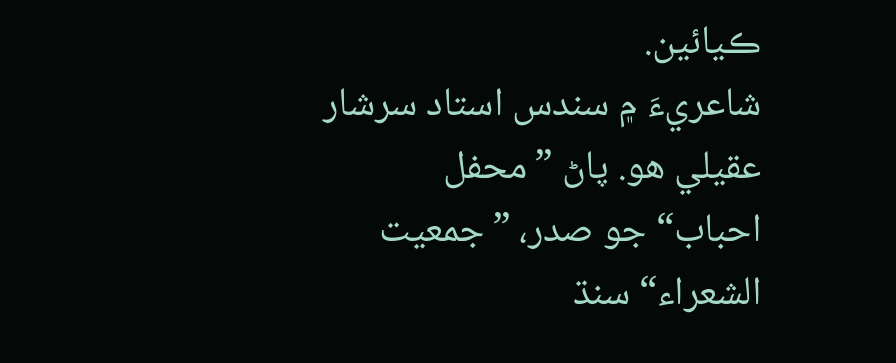ڪيائين.
شاعريءَ ۾ سندس استاد سرشار عقيلي هو. پاڻ ”محفل
احباب“ جو صدر، ”جمعيت الشعراء“ سنڌ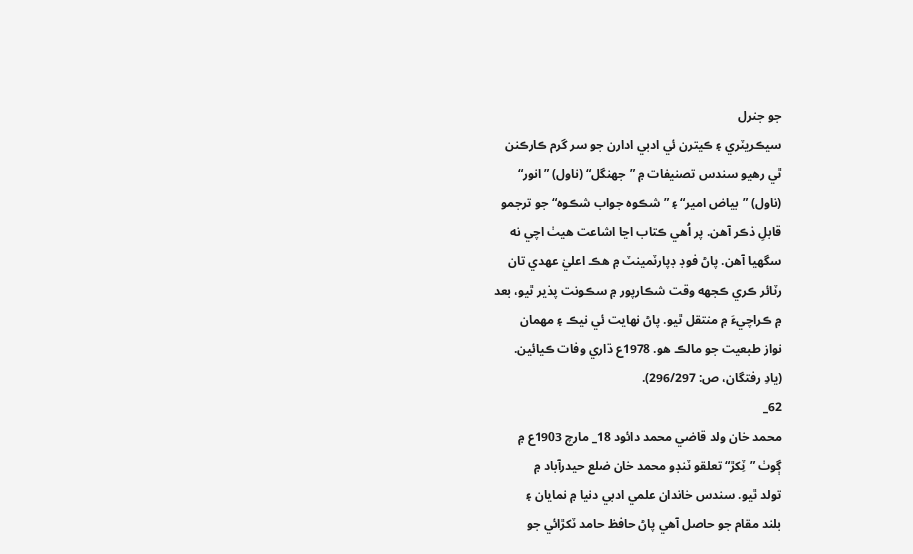جو جنرل
سيڪريٽري ۽ ڪيترن ئي ادبي ادارن جو سر گرم ڪارڪنن
ٿي رهيو سندس تصنيفات ۾ ”جهنگل“ (ناول) ”انور“
(ناول) ”بياض امير“ ۽ ”شڪوه جواب شڪوه“ جو ترجمو
قابلِ ذڪر آهن. پر اُهي ڪتاب اڃا اشاعت هيٺ اچي نه
سگهيا آهن. پاڻ فوڊ ڊپارٽمينٽ ۾ هڪ اعليٰ عهدي تان
رٽائر ڪري ڪجهه وقت شڪارپور ۾ سڪونت پذير ٿيو، بعد
۾ ڪراچيءَ ۾ منتقل ٿيو. پاڻ نهايت ئي نيڪ ۽ مهمان
نواز طبعيت جو مالڪ هو. 1978ع ڌاري وفات ڪيائين.
(يادِ رفتگان، ص: 296/297).
62_
محمد خان ولد قاضي محمد دائود 18_ مارچ 1903ع ۾
ڳوٺ ”ٽِکڙ“ تعلقو ٽنڊو محمد خان ضلع حيدرآباد ۾
تولد ٿيو. سندس خاندان علمي ادبي دنيا ۾ نمايان ۽
بلند مقام جو حاصل آهي پاڻ حافظ حامد ٽکڙائي جو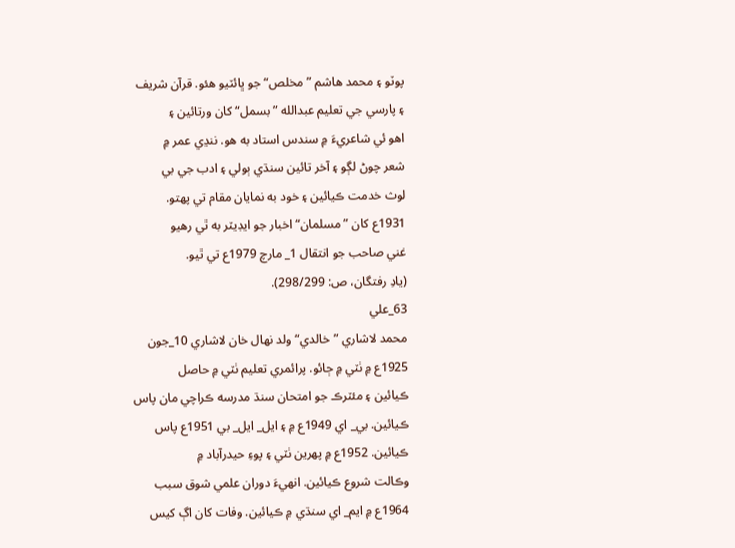پوٽو ۽ محمد هاشم ”مخلص“ جو ڀائٽيو هئو. قرآن شريف
۽ پارسي جي تعليم عبدالله ”بسمل“ کان ورتائين ۽
اهو ئي شاعريءَ ۾ سندس استاد به هو. ننڍي عمر ۾
شعر چوڻ لڳو ۽ آخر تائين سنڌي ٻولي ۽ ادب جي بي
لوث خدمت ڪيائين ۽ خود به نمايان مقام تي پهتو.
1931ع کان ”مسلمان“ اخبار جو ايڊيٽر به ٿي رهيو
غني صاحب جو انتقال 1_ مارچ 1979ع تي ٿيو.
(يادِ رفتگان، ص: 298/299).
63_علي
محمد لاشاري ”خالدي“ ولد نهال خان لاشاري 10_جون
1925ع ۾ ٺٽي ۾ ڄائو. پرائمري تعليم ٺٽي ۾ حاصل
ڪيائين ۽ مئٽرڪ جو امتحان سنڌ مدرسه ڪراچي مان پاس
ڪيائين. بي_ اي 1949ع ۾ ۽ ايل_ ايل_ بي 1951ع پاس
ڪيائين. 1952ع ۾ پهرين ٺٽي ۽ پوءِ حيدرآباد ۾
وڪالت شروع ڪيائين. انهيءَ دوران علمي شوق سبب
1964ع ۾ ايم_ اي سنڌي ۾ ڪيائين. وفات کان اڳ کيس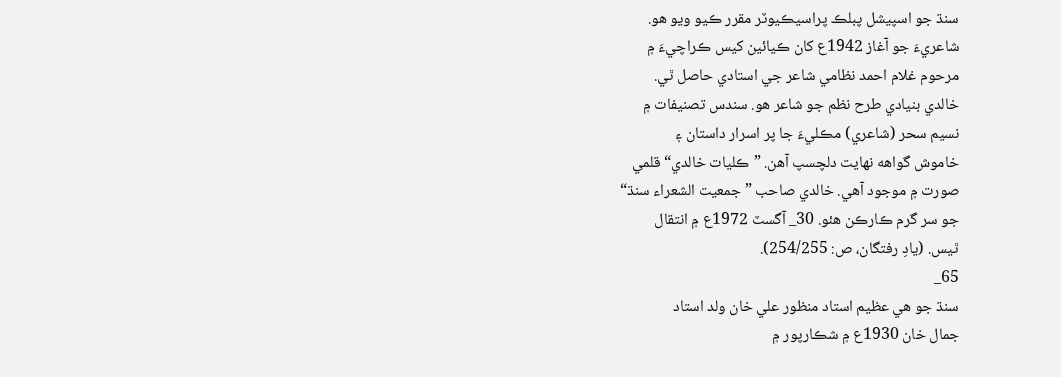سنڌ جو اسپيشل پبلڪ پراسيڪيوٽر مقرر ڪيو ويو هو.
شاعريءَ جو آغاز 1942ع کان ڪيائين کيس ڪراچيءَ ۾
مرحوم غلام احمد نظامي شاعر جي استادي حاصل ٿي.
خالدي بنيادي طرح نظم جو شاعر هو. سندس تصنيفات ۾
نسيم سحر (شاعري) مڪليءَ جا پر اسرار داستان ۽
خاموش گواهه نهايت دلچسپ آهن. ”ڪليات خالدي“ قلمي
صورت ۾ موجود آهي. خالدي صاحب ”جمعيت الشعراء سنڌ“
جو سر گرم ڪارڪن هئو. 30_ آگسٽ 1972ع ۾ انتقال
ٿيس. (يادِ رفتگان، ص: 254/255).
65_
سنڌ جو هي عظيم استاد منظور علي خان ولد استاد
جمال خان 1930ع ۾ شڪارپور ۾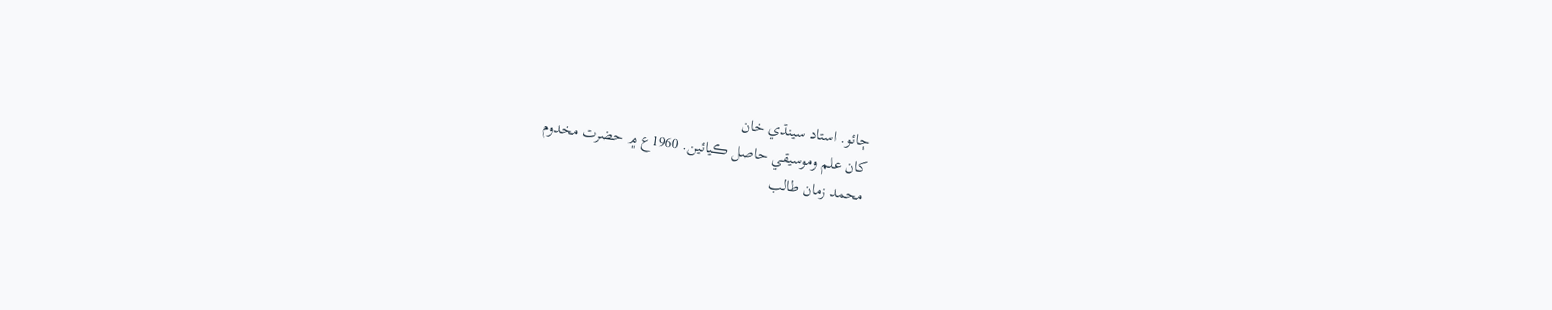ڄائو. استاد سينڌي خان
کان علم وموسيقي حاصل ڪيائين. 1960ع ۾ حضرت مخدوم
محمد زمان طالب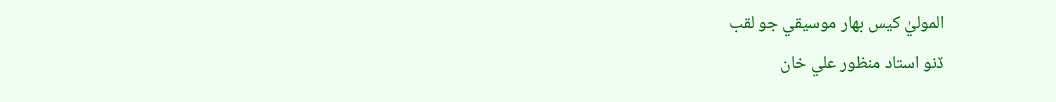الموليٰ کيس بهار موسيقي جو لقب
ڏنو استاد منظور علي خان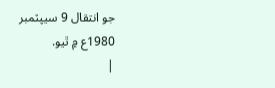جو انتقال 9 سيپٽمبر
1980ع ۾ ٿيو.
|